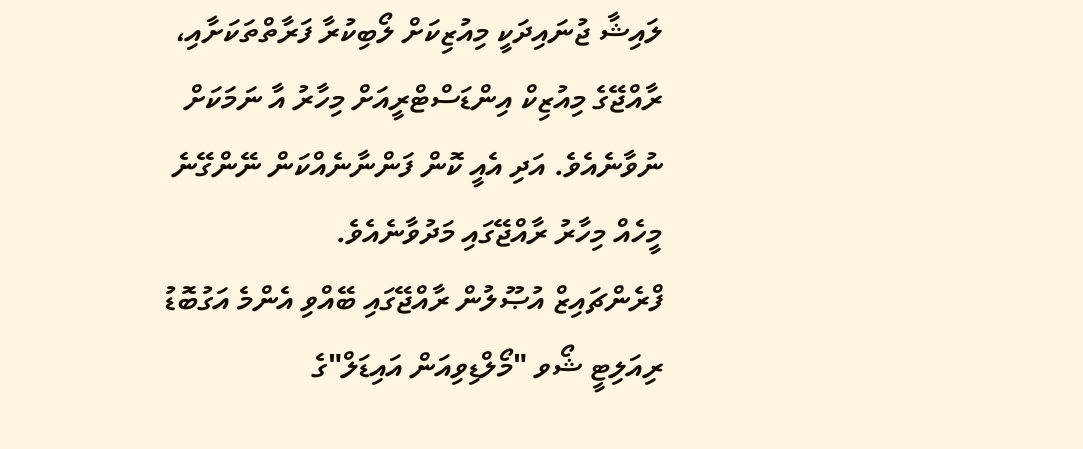ލައިޝާ ޖުނައިދަކީ މިއުޒިކަށް ލޯބިކުރާ ފަރާތްތަކަށާއި، ރާއްޖޭގެ މިއުޒިކް އިންޑަސްޓްރީއަށް މިހާރު އާ ނަމަކަށް ނުވާނެއެވެ. އަދި އެއީ ކޮން ފަންނާނެއްކަން ނޭންގޭނެ މީހެއް މިހާރު ރާއްޖޭގައި މަދުވާނެއެވެ.
ފްރެންޗައިޒް އުޞޫލުން ރާއްޖޭގައި ބޭއްވި އެންމެ އަގުބޮޑު ރިއަލިޓީ ޝޯވ "މޯލްޑިވިއަން އައިޑަލް"ގެ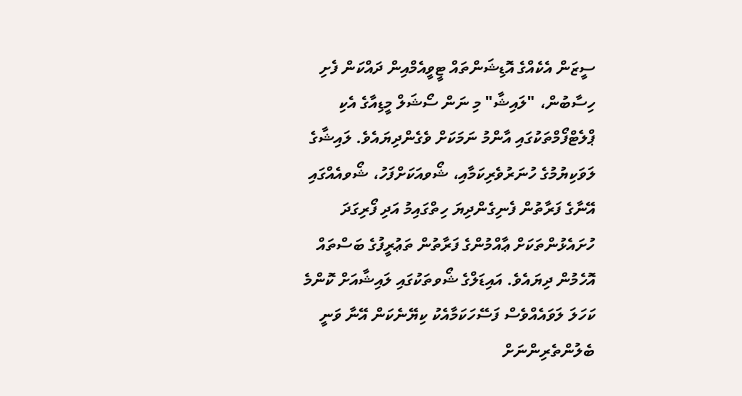ސީޒަން އެކެއްގެ އޮޑިޝަންތައް ޓީވީއެމްއިން ދައްކަން ފެށި ހިސާބުން، "ލައިޝާ" މި ނަން ސޯޝަލް މީޑިއާގެ އެކި ޕްލެޓްފޯމްތަކުގައި އާންމު ނަމަކަށް ވެގެންދިޔައެވެ. ލައިޝާގެ ލަވަކިޔުމުގެ ހުނަރުވެރިކަމާއި، ޝޯވއަކަށްފަހު، ޝޯވއެއްގައި އޭނާގެ ފަރާތުން ފެނިގެންދިޔަ ހިތްގައިމު އަދި ފޯރިގަދަ ހުށައެޅުންތަކަށް ޢާއްމުންގެ ފަރާތުން ތަޢުރީފުގެ ބަސްތައް އޮހެމުން ދިޔައެވެ. އައިޑަލްގެ ޝޯވތަކުގައި ލައިޝާއަށް ކޮންމެ ކަހަލަ ލަވައެއްވެސް ފަސޭހަކަމާއެކު ކިޔޭނެކަން އޭނާ ވަނީ ބެލުންތެރިންނަށް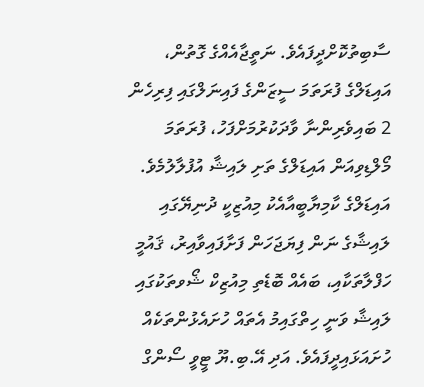ސާބިތުކޮށްދީފައެވެ. ނަތީޖާއެއްގެ ގޮތުން، އައިޑަލްގެ ފުރަތަމަ ސީޒަންގެ ފައިނަލްގައި ފިރިހެން 2 ބައިވެރިންނާ ވާދަކުރުމަށްފަހު، ފުރަތަމަ މޯލްޑިވިއަން އައިޑަލްގެ ތަށި ލައިޝާ އުފުލާލުމެވެ.
އައިޑަލްގެ ކާމިޔާބީއާއެކު މިއުޒިކީ ދުނިޔޭގައި ލައިޝާގެ ނަން ފިޔަޖަހަން ފަށާފައިވާއިރު، ޤައުމީ ހަފްލާތަކާއި، ބައެއް ބޮޑެތި މިއުޒިކް ޝޯވތަކުގައި ލައިޝާ ވަނީ ހިތްގައިމު އެތައް ހުށައެޅުންތަކެއް ހުށައަޅައިދީފައެވެ. އަދި އޭ.ބި.ޔޫ ޓީވީ ސޯންގް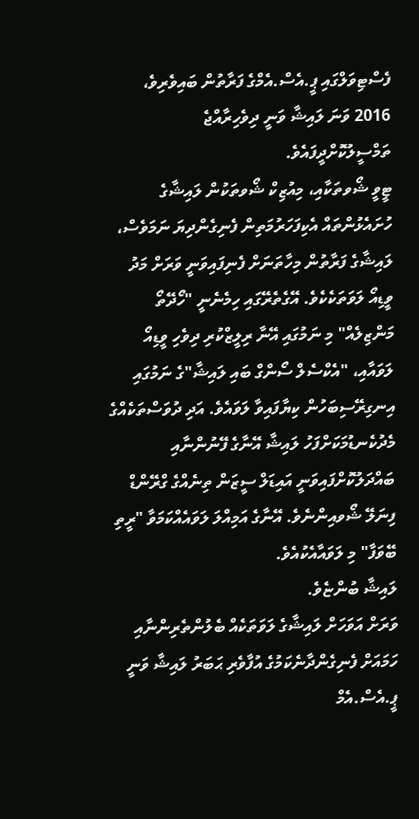ފެސްޓިވަލްގައި ޕީ.އެސް.އެމްގެ ފަރާތުން ބައިވެރިވެ، 2016 ވަނަ ލައިޝާ ވަނީ ދިވެހިރާއްޖެ ތަމްސީލުކޮށްދީފައެވެ.
ޓީވީ ޝޯވތަކާއި، މިއުޒިކް ޝޯވތަކުން ލައިޝާގެ ހުށައެޅުންތައް އެކިފަހަރުމަތިން ފެނިގެންދިޔަ ނަމަވެސް، ލައިޝާގެ ފަރާތުން މިހާތަނަށް ފެނިފައިވަނީ ވަރަށް މަދު ވީޑިއޯ ލަވަތަކެކެވެ. އޭގެތެރޭގައި ހިމެނެނީ "ހޯދޭތޯ މަންޒިލެއް" މި ނަމުގައި އޭނާ ރިލީޒްކުރި ދިވެހި ވީޑިއޯ ލަވައާއި، "އެކްސެލް ސޯންގް ބައި ލައިޝާ"ގެ ނަމުގައި އިނގިރޭސިބަހުން ކިޔާފައިވާ ލަވައެވެ. އަދި ދުވަސްތަކެއްގެ މެދުކެނޑުމަކަށްފަހު ލައިޝާ އޭނާގެ ފޭނުންނާއި ބައްދަލުކޮށްފައިވަނީ އައިޑަލް ސީޒަން ތިނެއްގެ ގްރޭންޑް ފިނަލޭ ޝޯވއިންނެވެ. އޭނާގެ އަމިއްލަ ލަވައެއްކަމަވާ "ރީތި ބޭވަފާ" މި ލަވައާއެކުއެވެ.
ލައިޝާ ބުންޏެވެ.
ވަރަށް އަވަހަށް ލައިޝާގެ ލަވަތަކެއް ބެލުންތެރިންނާއި ހަމައަށް ފެނިގެންދާނެކަމުގެ އުފާވެރި ޙަބަރު ލައިޝާ ވަނީ ޕީ.އެސް.އެމް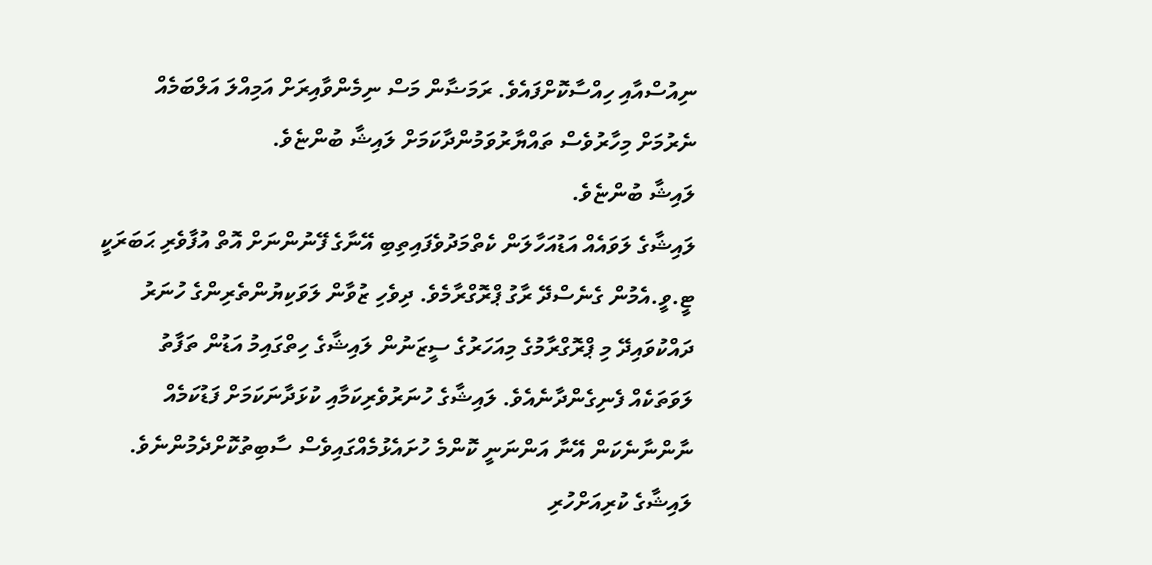ނިއުސްއާއި ހިއްސާކޮށްފައެވެ. ރަމަޟާން މަސް ނިމެންވާއިރަށް އަމިއްލަ އަލްބަމެއް ނެރުމަށް މިހާރުވެސް ތައްޔާރުވަމުންދާކަމަށް ލައިޝާ ބުންޏެވެ.
ލައިޝާ ބުންޏެވެ.
ލައިޝާގެ ލަވައެއް އަޑުއަހާލަން ކެތްމަދުވެފައިތިބި އޭނާގެ ފޭނުންނަށް އޮތް އުފާވެރި ޙަބަރަކީ ޓީ.ވީ.އެމުން ގެނެސްދޭ ރާގު ޕްރޮގްރާމެވެ. ދިވެހި ޒުވާން ލަވަކިޔުންތެރިންގެ ހުނަރު ދައްކުވައިދޭ މި ޕްރޮގްރާމުގެ މިއަހަރުގެ ސީޒަނުން ލައިޝާގެ ހިތްގައިމު އަޑުން ތަފާތު ލަވަތަކެއް ފެނިގެންދާނެއެވެ. ލައިޝާގެ ހުނަރުވެރިކަމާއި ކުޅަދާނަކަމަށް ފަޑުކަމެއް ނާންނާނެކަން އޭނާ އަންނަނީ ކޮންމެ ހުށައެޅުމެއްގައިވެސް ސާބިތުކޮށްދެމުންނެވެ. ލައިޝާގެ ކުރިއަށްހުރި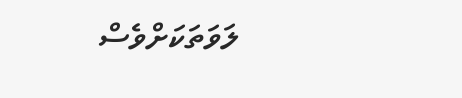ލަވަތަކަށްވެސް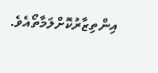އިންތިޒާރުކޮށްލަމާތޯއެވެ.